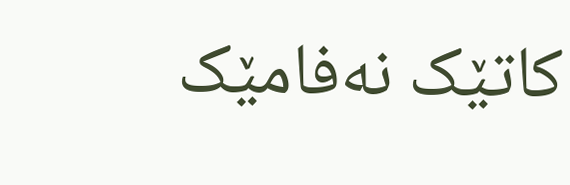کاتێک نەفامێک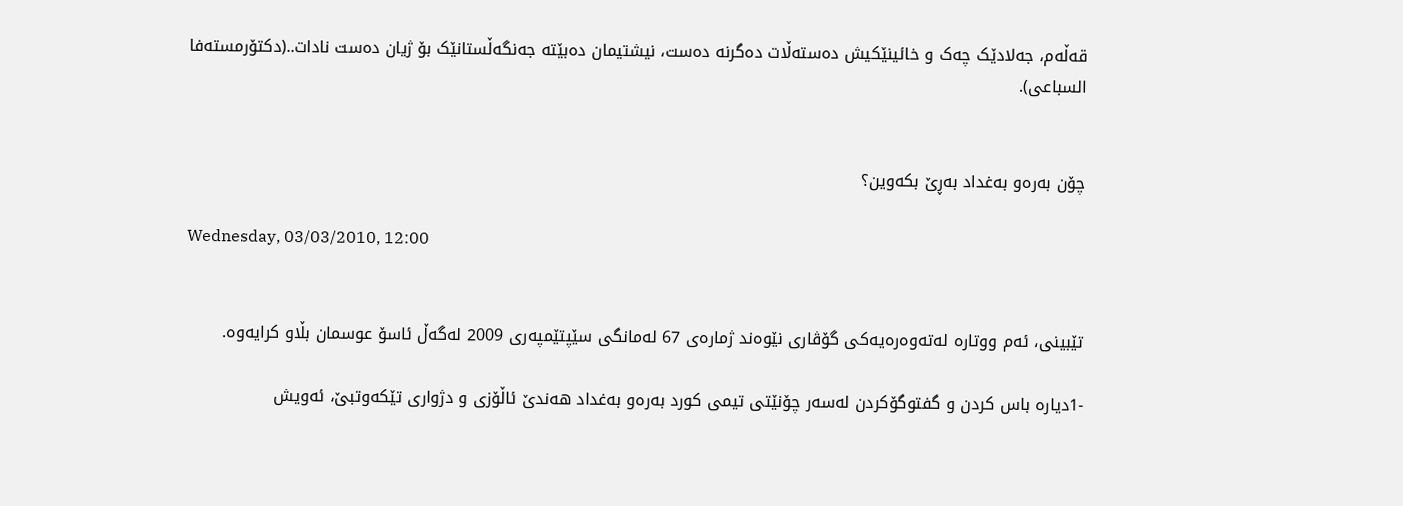قەڵەم، جەلادێک چەک و خائینێکیش دەستەڵات دەگرنە دەست، نیشتیمان دەبێتە جەنگەڵستانێک بۆ ژیان دەست نادات..(دکتۆرمستەفا السباعی).


چۆن به‌ره‌و به‌غداد به‌ڕێ بکه‌وین؟

Wednesday, 03/03/2010, 12:00


تێبینی، ئه‌م ووتاره‌ له‌ته‌وه‌ره‌یه‌کی گۆڤاری نێوه‌ند ژماره‌ی 67 له‌مانگی سێپتێمپه‌ری 2009 له‌گه‌ڵ ئاسۆ عوسمان بڵاو کرایه‌وه‌.

-1دیاره‌ باس کردن و گفتوگۆکردن له‌سه‌ر چۆنێتی تیمی کورد به‌ره‌و به‌غداد هه‌ندێ ئاڵۆزی و دژواری تێکه‌وتبێ، ئه‌ویش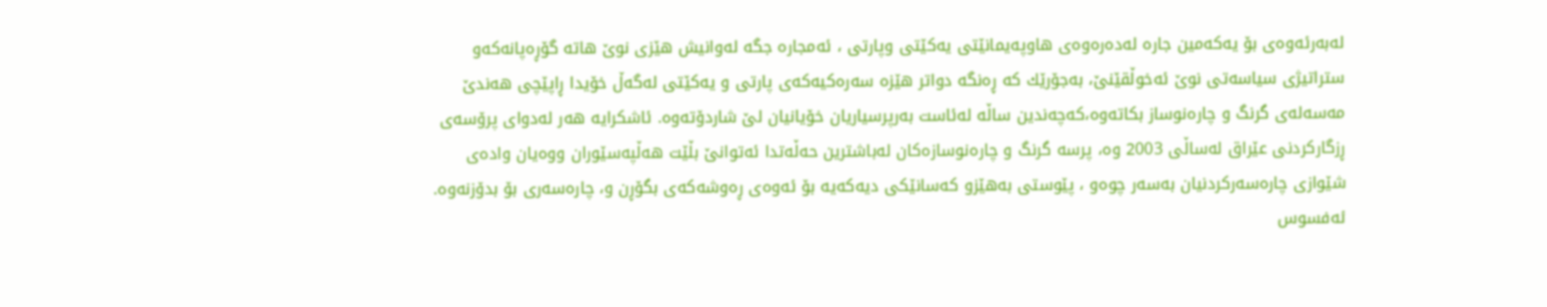له‌به‌رئه‌وه‌ی بۆ یه‌که‌مین جاره‌ له‌ده‌ره‌وه‌ی هاوپه‌یمانێتی یه‌کێتی وپارتی ، ئه‌مجاره‌ جگه‌ له‌وانیش هێزی نوێ هاته‌ گۆڕه‌پانه‌که‌و ستراتیژی سیاسه‌تی نوێ ئه‌خوڵقێنێ، به‌جۆرێك که‌ ڕه‌نگه‌ دواتر هێزه‌ سه‌ره‌کیه‌که‌ی پارتی و یه‌کێتی له‌گه‌ڵ خۆیدا ڕاپێچی هه‌ندێ مه‌سه‌له‌ی گرنگ و چاره‌نوساز بکاته‌وه‌،که‌چه‌ندین ساڵه‌ له‌ئاست به‌رپرسیاریان خۆیانیان لێ شاردۆته‌وه‌‌. ئاشکرایه‌ هه‌ر له‌دوای پرۆسه‌ی ڕزگارکردنی عێراق له‌ساڵی 2003 وه‌، پرسه‌ گرنگ و چاره‌نوسازه‌کان له‌باشترین حه‌ڵه‌تدا ئه‌توانێ بڵێت هه‌ڵپه‌سێوران ووه‌یان واده‌ی شێوازی چاره‌سه‌رکردنیان به‌سه‌ر چوه‌و ، پێوستی به‌هێزو که‌سانێکی دیه‌که‌یه‌ بۆ ئه‌وه‌ی ڕه‌وشه‌که‌ی بگۆڕن و، چاره‌سه‌ری بۆ بدۆزنه‌وه‌. ئه‌فسوس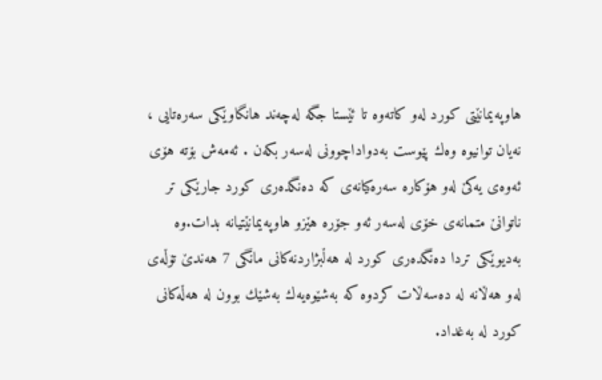هاوپه‌یمانێتی کورد له‌و کاته‌وه‌ تا ئێستا جگه‌ له‌چه‌ند هانگاوێکی سه‌ره‌تایی ، نه‌یان توانیوه‌ وه‌ك پێوست به‌دواداچوونی له‌سه‌ر بکه‌ن . ئه‌مه‌ش بۆته‌ هۆی ئه‌وه‌ی یه‌کێ له‌و هۆکاره‌ سه‌ره‌کیانه‌ی که‌ ده‌نگده‌ری کورد جارێکی تر ناتوانێ متمانه‌ی خۆی له‌سه‌ر ئه‌و جۆره‌ هێزو هاوپه‌یمانێتیانه‌ بدات.وه‌ به‌دیوێکی تردا ده‌نگده‌ری کورد له‌ هه‌ڵبژاردنه‌کانی مانگی 7 هه‌ندێ تۆڵه‌ی له‌و هه‌ڵانه‌ له‌ ده‌سه‌ڵات کردوه‌ که‌ به‌شێوه‌یه‌ك به‌شێك بوون له‌ هه‌ڵه‌کانی کورد له‌ به‌غداد.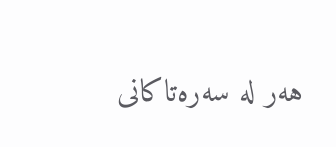هه‌ر له‌ سه‌ره‌تاکانی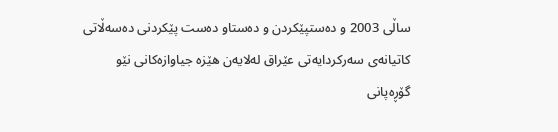ساڵی 2003 و ده‌ستپێکردن و ده‌ستاو ده‌ست پێکردنی ده‌سه‌ڵاتی کاتیانه‌ی سه‌رکردایه‌تی عێراق له‌لایه‌ن هێزه‌ جیاوازه‌کانی نێو گۆڕه‌پانی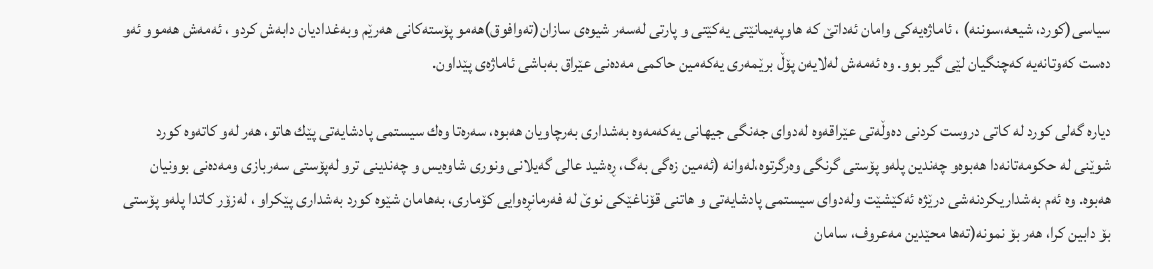سیاسی(کورد، شیعه‌،سوننه‌) ، ئاماژه‌یه‌کی وامان ئه‌داتێ که‌ هاوپه‌یمانێتی یه‌کێتی و پارتی له‌سه‌ر شیوه‌ی سازان(ته‌وافوق)هه‌مو پۆسته‌کانی هه‌رێم وبه‌غدادیان دابه‌ش کردو ، ئه‌مه‌ش هه‌موو ئه‌و ده‌ست که‌وتانه‌یه‌ که‌چنگیان لێی گیر بوو. وه‌ ئه‌مه‌ش له‌لایه‌ن پۆڵ برێمه‌ری یه‌که‌مین حاکمی مه‌ده‌نی عێراق به‌باشی ئاماژه‌ی پێداون.

دیاره‌ گه‌لی کورد له کاتی دروست کردنی ده‌وڵه‌تی عێراقه‌وه‌ له‌دوای جه‌نگی جیهانی یه‌که‌مه‌وه‌ به‌شداری به‌رچاویان هه‌بوه‌، سه‌ره‌تا وه‌ك سیستمی پادشایه‌تی پێك هاتو، هه‌ر له‌و کاته‌وه‌ کورد شوێنی له‌ حکومه‌تانه‌دا هه‌بوه‌و چه‌ندین پله‌و پۆستی گرنگی وه‌رگرتوه‌،له‌وانه‌ (ئه‌مین زه‌گی به‌گ، ڕه‌شید عالی گه‌یلانی ونوری شاوه‌یس و چه‌ندینی ترو له‌پۆستی سه‌ربازی ومه‌ده‌نی بوونیان هه‌بوه‌. وه‌ ئه‌م به‌شداریکردنه‌شی درێژه‌ ئه‌کێشێت وله‌دوای سیستمی پادشایه‌تی و هاتنی قۆناغێکی نوێ له‌ فه‌رمانڕه‌وایی کۆماری، به‌هامان شێوه‌ کورد به‌شداری پێکراو ، له‌زۆر کاتدا پله‌و پۆستی بۆ دابین کرا‌، هه‌ر بۆ نمونه‌(ته‌ها محێدین مه‌عروف، سامان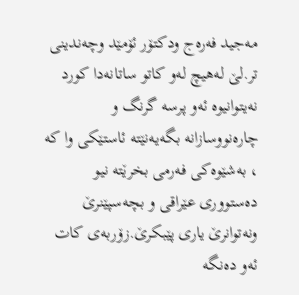مه‌جید فه‌ره‌ج ودکتۆر ئۆمێد وچه‌ندینی تر.لێ له‌هیچ له‌و کاتو ساتانه‌دا کورد نه‌یتوانیوه‌ ئه‌و پرسه‌ گرنگ و چاره‌نووسازانه‌ بگه‌یه‌نێته‌ ئاستێکی وا که‌ ، به‌شێوه‌کی فه‌رمی بخرێته‌ نیو ده‌ستووری عێراقی و بچه‌سپێنرێ ونه‌توانرێ یاری پێبکرێ.زۆربه‌ی کات ئه‌و ده‌نگه‌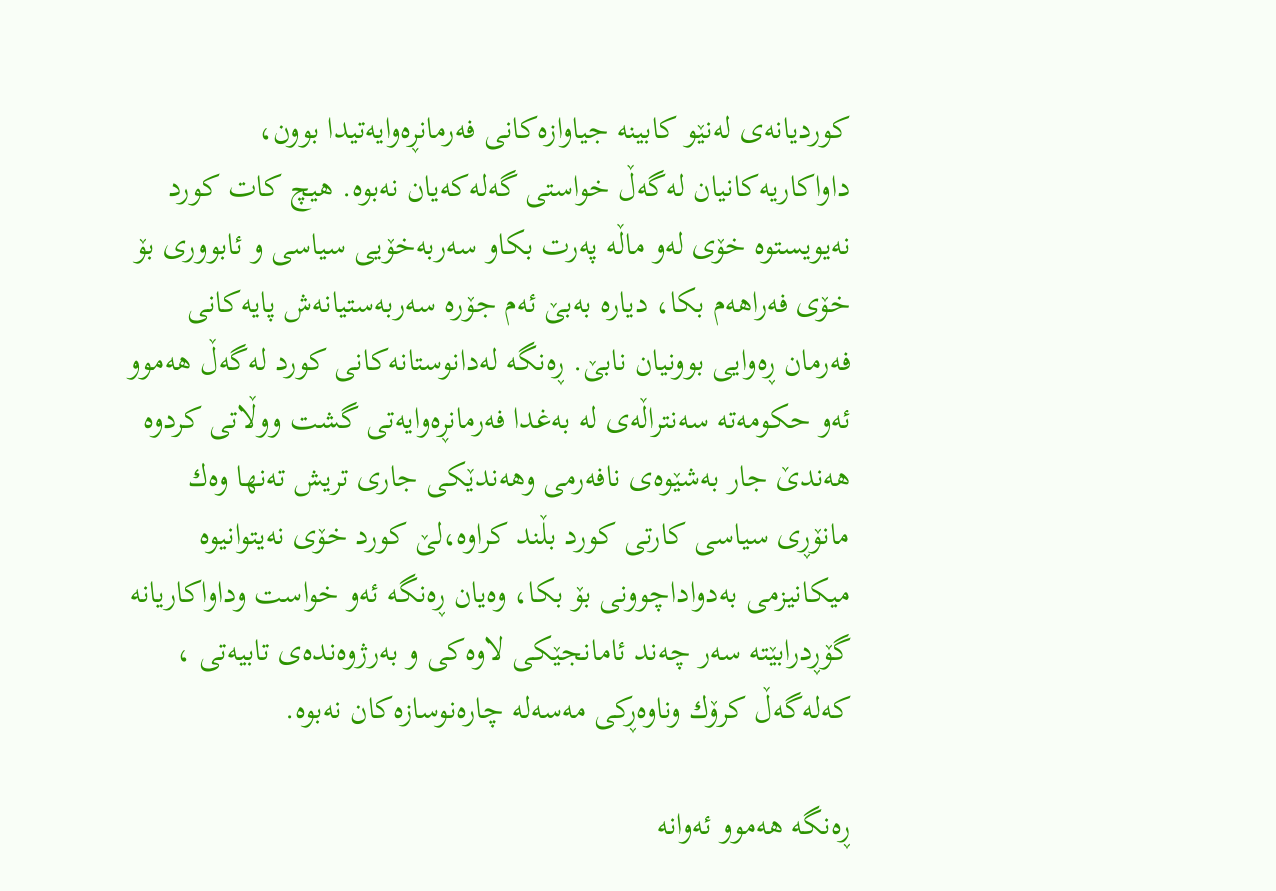کوردیانه‌ی له‌نێو کابینه‌ جیاوازه‌کانی فه‌رمانڕه‌وایه‌تیدا بوون، داواکاریه‌کانیان له‌گه‌ڵ خواستی گه‌له‌که‌یان نه‌بوه‌. هیچ کات کورد نه‌یویستوه‌ خۆی له‌و ماڵه‌ په‌رت بکاو سه‌ربه‌خۆیی سیاسی و ئابووری بۆ خۆی فه‌راهه‌م بکا، دیاره‌ به‌بێ ئه‌م جۆره‌ سه‌ربه‌ستیانه‌ش پایه‌کانی فه‌رمان ڕه‌وایی بوونیان نابێ. ڕه‌نگه‌ له‌دانوستانه‌کانی کورد له‌گه‌ڵ هه‌موو ئه‌و حکومه‌ته‌ سه‌نتراڵه‌ی له‌ به‌غدا فه‌رمانڕه‌وایه‌تی گشت ووڵاتی کردوه‌ هه‌ندێ جار به‌شێوه‌ی نافه‌رمی وهه‌ندێکی جاری تریش ته‌نها وه‌ك مانۆڕی سیاسی کارتی کورد بڵند کراوه‌،لێ کورد خۆی نه‌یتوانیوه‌ میکانیزمی به‌دواداچوونی بۆ بکا، وه‌یان ڕه‌نگه‌ ئه‌و خواست وداواکاریانه‌ گۆڕدرابێته‌ سه‌ر چه‌ند ئامانجێکی لاوه‌کی و به‌رژوه‌نده‌ی تابیه‌تی ، که‌له‌گه‌ڵ کرۆك وناوه‌ڕکی مه‌سه‌له‌ چاره‌نوسازه‌کان نه‌بوه‌.

ڕه‌نگه‌ هه‌موو ئه‌وانه‌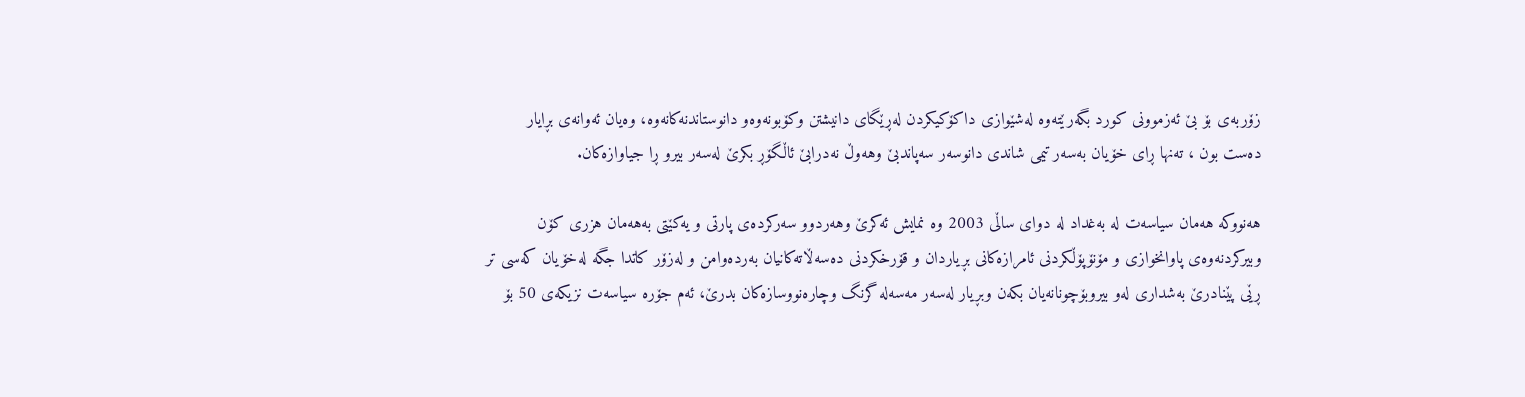زۆربه‌ی بۆ بێ ئه‌زموونی کورد بگه‌رێته‌وه‌ له‌شێوازی داکۆکیکردن له‌ڕێگای دانیشتن وکۆبونه‌وه‌و دانوستاندنه‌کانه‌وه‌، وه‌یان ئه‌وانه‌ی بڕایار ده‌ست بون ، ته‌نها ڕای خۆیان به‌سه‌ر تیمی شاندی دانوسه‌ر سه‌پاندبێ وهه‌وڵ نه‌درابێ ئاڵگۆڕ بکرێ له‌سه‌ر بیرو ڕا جیاوازه‌کان.

هه‌نووکه‌ هه‌مان سیاسه‌ت له‌ به‌غداد له‌ دوای ساڵی 2003 وه‌ نمایش ئه‌کرێ وهه‌ردوو سه‌رکرده‌ی پارتی و یه‌کێتی به‌هه‌مان هزری کۆن وبیرکردنه‌وه‌ی پاوانخوازی و مۆنۆپۆڵکردنی ئامرازه‌کانی بڕیاردان و قۆرخکردنی ده‌سه‌ڵاته‌کانیان به‌رده‌وامن و له‌زۆر کاتدا جگه‌ له‌خۆیان که‌سی تر ڕێی پێنادرێ به‌شداری له‌و بیروبۆچونانه‌یان بکه‌ن وبڕیار له‌سه‌ر مه‌سه‌له‌ گرنگ وچاره‌نووسازه‌کان بدرێ، ئه‌م جۆره‌ سیاسه‌ت نزیکه‌ی 50 بۆ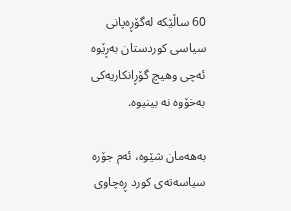60 ساڵێکه‌ له‌گۆڕه‌پانی سیاسی کوردستان به‌ڕێوه‌ ئه‌چی وهیچ گۆڕانکاریه‌کی به‌خۆوه‌ نه‌ بینیوه‌.

به‌هه‌مان شێوه‌، ئه‌م جۆره‌ سیاسه‌ته‌ی کورد ڕه‌چاوی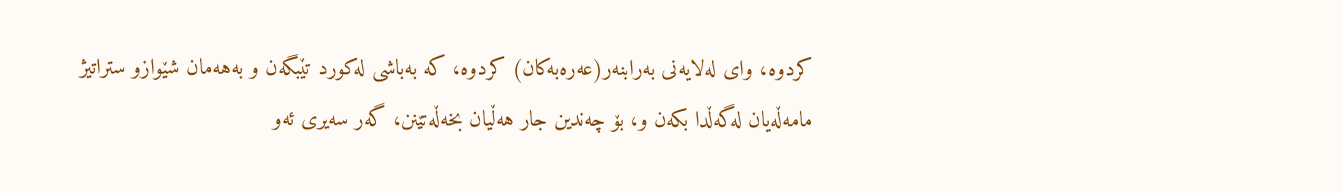کردوه‌، وای له‌لایه‌نی به‌رابنه‌ر(عه‌ره‌به‌کان) کردوه‌، که‌ به‌باشی له‌کورد تێبگه‌ن و به‌هه‌مان شێوازو ستراتیژ مامه‌ڵه‌یان له‌گه‌ڵدا بکه‌ن و، بۆ چه‌ندین جار هه‌ڵیان بخه‌ڵه‌تێنن، گه‌ر سه‌یری ئه‌و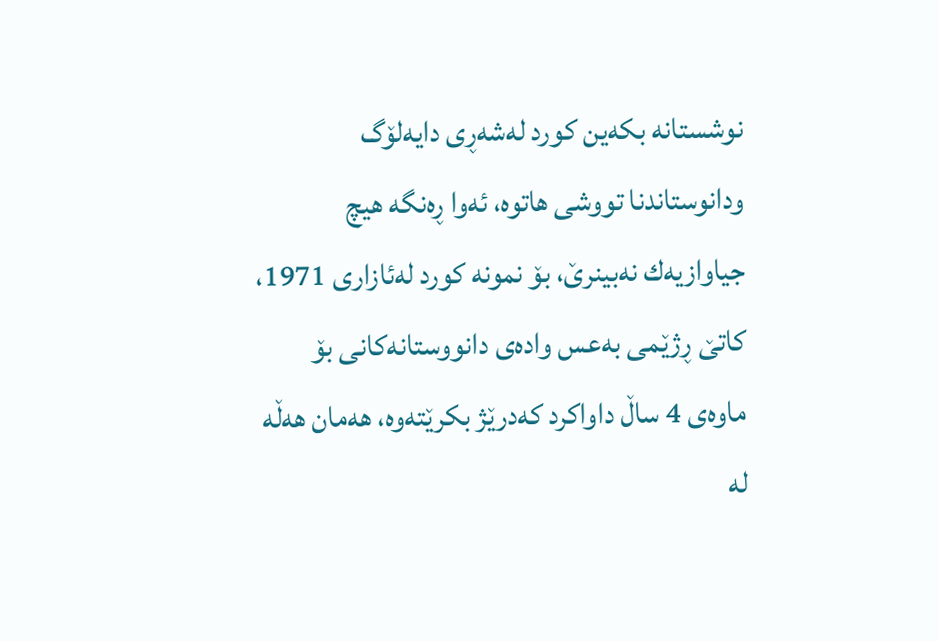نوشستانه‌ بکه‌ین کورد له‌شه‌ڕی دایه‌لۆگ ودانوستاندنا تووشی هاتوه‌، ئه‌وا ڕه‌نگه‌ هیچ جیاوازیه‌ك نه‌بینرێ، بۆ نمونه‌ کورد له‌ئازاری 1971، کاتێ ڕژێمی به‌عس واده‌ی دانووستانه‌کانی بۆ ماوه‌ی 4 ساڵ داواکرد که‌درێژ بکرێته‌وه‌، هه‌مان هه‌ڵه‌ له‌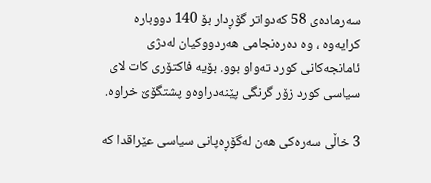سه‌رماده‌ی 58 که‌دواتر گۆڕدار بۆ 140 دووباره‌ کرایه‌وه‌ ، وه‌ ده‌ره‌نجامی هه‌ردووکیان له‌دژی ئامانجه‌کانی کورد ته‌واو بوو. بۆیه‌ فاکتۆری کات لای سیاسی کورد زۆر گرنگی پێنه‌دراوه‌و پشتگۆێ خراوه‌.

3 خاڵی سه‌ره‌کی هه‌ن له‌گۆڕه‌پانی سیاسی عێراقدا که‌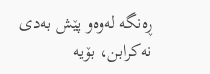ڕه‌نگه‌ له‌وه‌و پێش به‌دی نه‌کرابن، بۆیه‌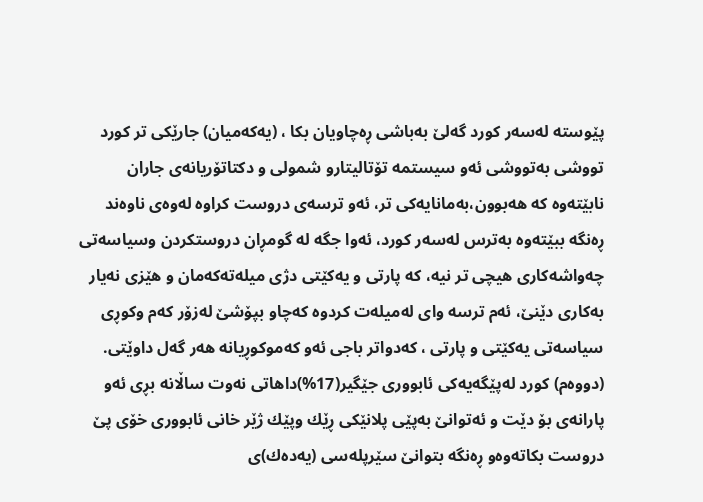پێوسته‌ له‌سه‌ر کورد گه‌لێ به‌باشی ڕه‌چاویان بکا ، (یه‌که‌میان) جارێکی تر کورد تووشی به‌تووشی ئه‌و سیستمه‌ تۆتالیتارو شمولی و دکتاتۆریانه‌ی جاران نابێته‌وه‌ که‌ هه‌بوون،به‌مانایه‌کی تر، ئه‌و ترسه‌ی دروست کراوه‌ له‌وه‌ی ناوه‌ند ڕه‌نگه‌ ببێته‌وه‌ به‌ترس له‌سه‌ر کورد، ئه‌وا جگه‌ له‌ گومڕان دروستکردن وسیاسه‌تی چه‌واشه‌کاری هیچی تر نیه‌، که‌ پارتی و یه‌کێتی دژی میله‌ته‌که‌مان و هێزی نه‌یار به‌کاری دێنێ، ئه‌م ترسه‌ وای له‌میله‌ت کردوه‌ که‌چاو بپۆشێ له‌زۆر که‌م وکوڕی سیاسه‌تی یه‌کێتی و پارتی ، که‌دواتر باجی ئه‌و که‌موکوڕیانه‌ هه‌ر گه‌ل داوێتی. (دووه‌م) کورد له‌پێگه‌یه‌کی ئابووری جێگیر(17%)داهاتی نه‌وت ساڵانه‌ بڕی ئه‌و پارانه‌ی بۆ دێت و ئه‌توانێ به‌پێی پلانێکی ڕێك وپێك ژێر خانی ئابووری خۆی پێ دروست بکاته‌وه‌و ڕه‌نگه‌ بتوانێ سێرپله‌سی (یه‌ده‌ك)ی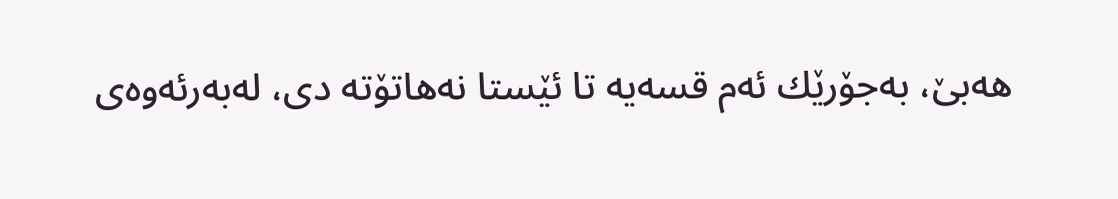هه‌بێ، به‌جۆرێك ئه‌م قسه‌یه‌ تا ئێستا نه‌هاتۆته‌ دی، له‌به‌رئه‌وه‌ی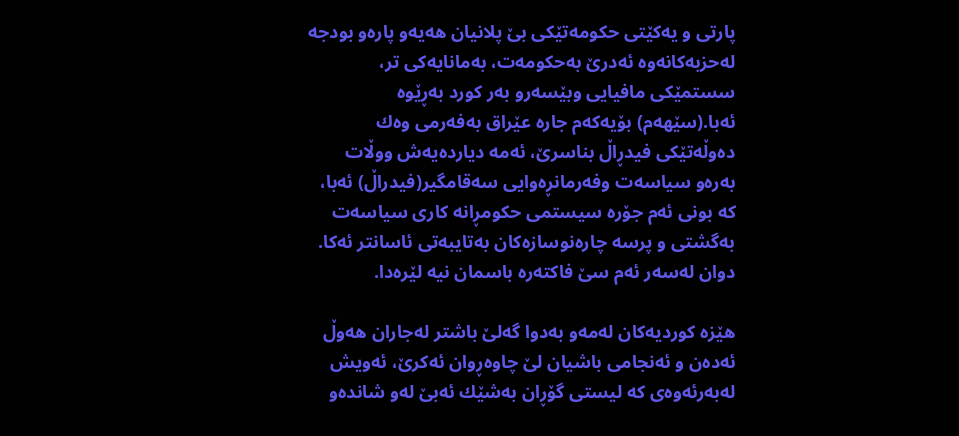پارتی و یه‌کێتی حکومه‌تێکی بێ پلانیان هه‌یه‌و پاره‌و بودجه‌ له‌حزبه‌کانه‌وه‌ ئه‌درێ به‌حکومه‌ت، به‌مانایه‌کی تر، سستمێکی مافیایی وبێسه‌رو به‌ر کورد به‌ڕێوه‌ ئه‌با.(سێهه‌م) بۆیه‌که‌م جاره‌ عێراق به‌فه‌رمی وه‌ك ده‌وڵه‌تێکی فیدڕاڵ بناسرێ، ئه‌مه‌ دیارده‌یه‌ش ووڵات به‌ره‌و سیاسه‌ت وفه‌رمانڕه‌وایی سه‌قامگیر(فیدراڵ) ئه‌با، که‌ بونی ئه‌م جۆره‌ سیستمی حکومڕانه‌ کاری سیاسه‌ت به‌گشتی و پرسه‌ چاره‌نوسازه‌کان به‌تایبه‌تی ئاسانتر ئه‌کا. دوان له‌سه‌ر ئه‌م سێ فاکته‌ره‌ باسمان نیه‌ لێره‌دا.

هێزه‌ کوردیه‌کان له‌مه‌و به‌دوا گه‌لێ باشتر له‌جاران هه‌وڵ ئه‌ده‌ن و ئه‌نجامی باشیان لێ چاوه‌ڕوان ئه‌کرێ، ئه‌ویش له‌به‌رئه‌وه‌ی که‌ لیستی گۆڕان به‌شێك ئه‌بێ له‌و شانده‌و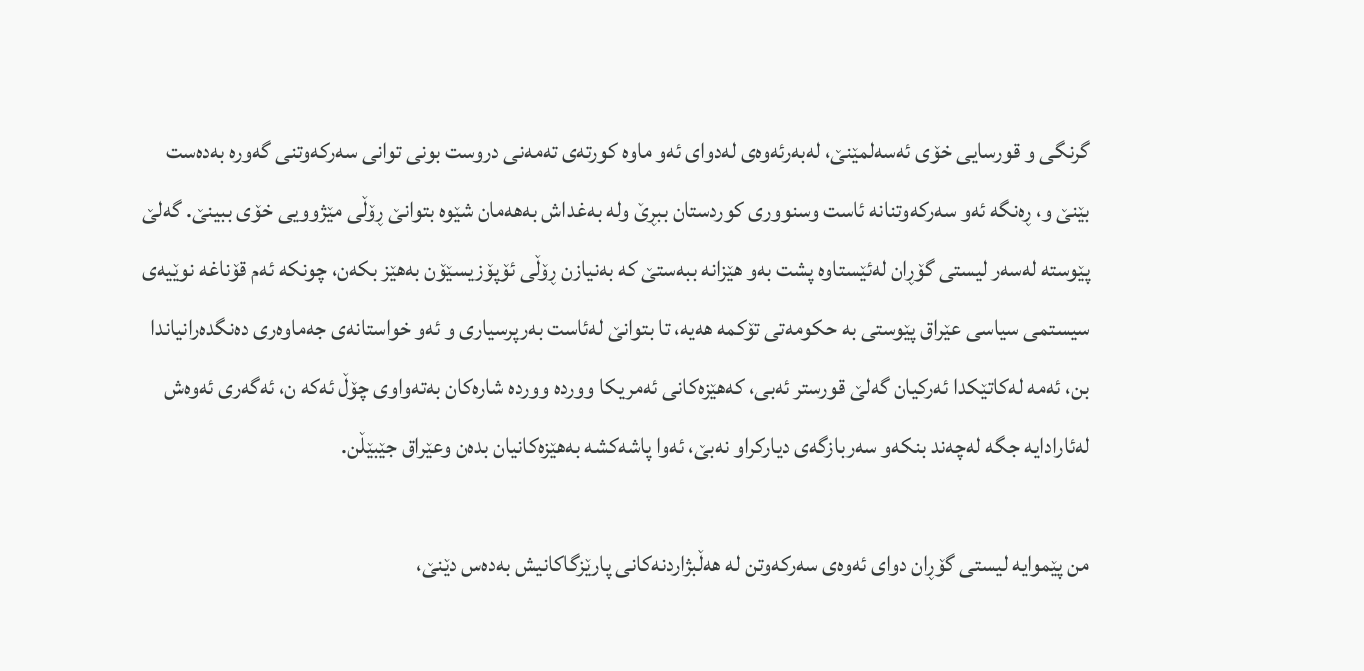گرنگی و قورسایی خۆی ئه‌سه‌لمێنێ، له‌به‌رئه‌وه‌ی له‌دوای ئه‌و ماوه‌ کورته‌ی ته‌مه‌نی دروست بونی توانی سه‌رکه‌وتنی گه‌وره‌ به‌ده‌ست بێنێ و، ڕه‌نگه‌ ئه‌و سه‌رکه‌وتنانه‌ ئاست وسنووری کوردستان ببڕێ وله‌ به‌غداش به‌هه‌مان شێوه‌ بتوانێ ڕۆڵی مێژوویی خۆی ببینێ. گه‌لێ پێوسته‌ له‌سه‌ر لیستی گۆڕان له‌ئێستاوه‌ پشت به‌و ‌هێزانه‌ ببه‌ستێ که‌ به‌نیازن ڕۆڵی ئۆپۆزیسێۆن به‌هێز بکه‌ن، چونکه‌ ئه‌م قۆناغه‌ نوێیه‌ی سیستمی سیاسی عێراق پێوستی به‌ حکومه‌تی تۆکمه‌ هه‌یه‌، تا بتوانێ له‌ئاست به‌رپرسیاری و ئه‌و خواستانه‌ی جه‌ماوه‌ری ده‌نگده‌رانیاندا بن، ئه‌مه‌ له‌کاتێکدا ئه‌رکیان گه‌لێ قورستر ئه‌بی، که‌هێزه‌کانی ئه‌مریکا وورده‌ وورده‌ شاره‌کان به‌ته‌واوی چۆڵ ئه‌که‌ ن، ئه‌گه‌ری ئه‌وه‌ش له‌ئارادایه‌ جگه‌ له‌چه‌ند بنکه‌و سه‌ربازگه‌ی دیارکراو نه‌بێ، ئه‌وا پاشه‌کشه‌ به‌هێزه‌کانیان بده‌ن وعێراق جێبێڵن.

من پێموایه‌ لیستی گۆڕان دوای ئه‌وه‌ی سه‌رکه‌وتن له‌ هه‌ڵبژاردنه‌کانی پارێزگاکانیش به‌ده‌س دێنێ،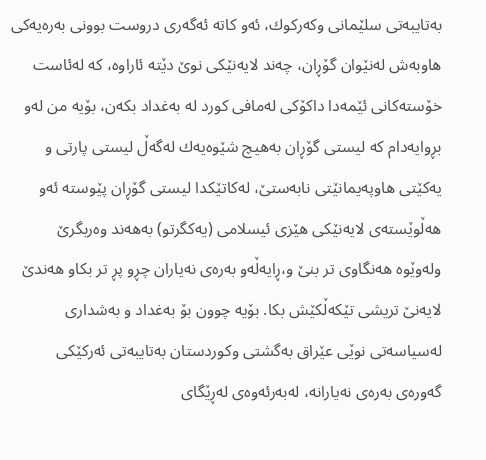به‌تایبه‌تی سلێمانی وکه‌رکوك، ئه‌و کاته‌ ئه‌گه‌ری دروست بوونی به‌ره‌یه‌کی هاوبه‌ش له‌نێوان گۆڕان، چه‌ند لایه‌نێکی نوێ دێته‌ ئاراوه‌، که‌ له‌ئاست خۆسته‌کانی ئێمه‌دا داکۆکی له‌مافی کورد له‌ به‌غداد بکه‌ن، بۆیه‌ من له‌و بڕوایه‌دام که‌ لیستی گۆڕان به‌هیچ شێوه‌یه‌ك له‌گه‌ڵ لیستی پارتی و یه‌کێتی هاوپه‌یمانێتی نابه‌ستێ، له‌کاتێکدا لیستی گۆڕان پێوسته‌ ئه‌و هه‌ڵوێسته‌ی لایه‌نێکی هێزی ئیسلامی (یه‌کگرتو) به‌هه‌ند وه‌ربگرێ وله‌وێوه‌ هه‌نگاوی تر بنێ و،ڕایه‌ڵه‌و به‌ره‌ی نه‌یاران چڕو پڕ تر بکاو هه‌ندێ لایه‌نێ تریشی تێکه‌ڵکێش بکا. بۆیه‌ چوون بۆ به‌غداد و به‌شداری له‌سیاسه‌تی نوێی عێراق به‌گشتی وکوردستان به‌تایبه‌تی ئه‌رکێکی گه‌وره‌ی به‌ره‌ی نه‌یارانه‌، له‌به‌رئه‌وه‌ی له‌ڕێگای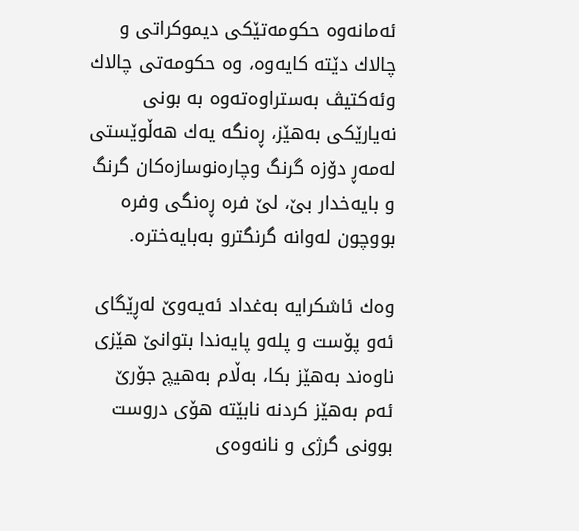ئه‌مانه‌وه‌ حکومه‌تێکی دیموکراتی و چالاك دێته‌ کایه‌وه‌، وه‌ حکومه‌تی چالاك وئه‌کتیڤ به‌ستراوه‌ته‌وه‌ به‌ بونی نه‌یارێکی به‌هێز، ڕه‌نگه‌ یه‌ك هه‌ڵوێستی له‌مه‌ڕ دۆزه‌ گرنگ وچاره‌نوسازه‌کان گرنگ و بایه‌خدار بێ، لێ فره‌ ڕه‌نگی وفره‌ بووچون له‌وانه‌ گرنگترو به‌بایه‌ختره‌.

وه‌ك ئاشکرایه‌ به‌غداد ئه‌یه‌وێ له‌ڕێگای ئه‌و پۆست و پله‌و پایه‌ندا بتوانێ هێزی ناوه‌ند به‌هێز بکا، به‌ڵام به‌هیچ جۆرێ ئه‌م به‌هێز کردنه‌ نابێته‌ هۆی دروست بوونی گرژی و نانه‌وه‌ی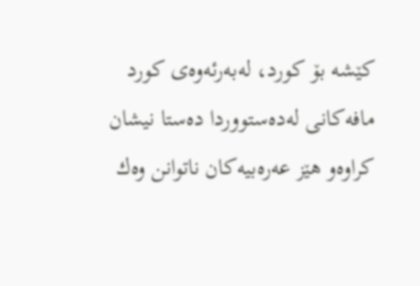کێشه‌ بۆ کورد، له‌به‌رئه‌وه‌ی کورد مافه‌کانی له‌ده‌ستووردا ده‌ستا نیشان کراوه‌و هێز عه‌ره‌بیه‌کان ناتوانن وه‌ك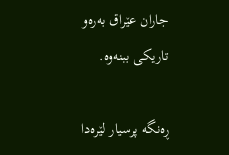جاران عێراق به‌ره‌و تاریکی ببنه‌وه‌.

ڕه‌نگه‌ پرسیار لێره‌دا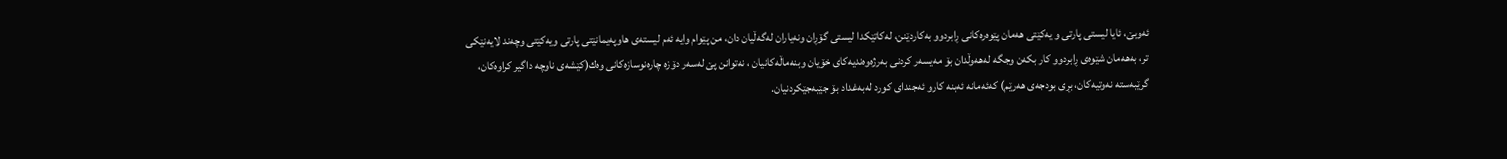ئه‌وبێ، ئایا لیستی پارتی و یه‌کێتی هه‌مان پێوه‌ره‌کانی ڕابردوو به‌کاردێنن، له‌کاتێکدا لیستی گۆڕان ونه‌یاران له‌گه‌ڵیان دان، من پێوام وایه‌ ئه‌م لیسته‌ی هاوپه‌یمانێتی پارتی ویه‌کێتی وچه‌ند لایه‌نێکی تر، به‌هه‌مان شێوه‌ی ڕابردوو کار بکه‌ن وجگه‌ له‌هه‌وڵدان بۆ مه‌یسه‌ر کردنی به‌رژه‌وه‌ندیه‌کای خۆیان وبنه‌ماڵه‌کانیان ، نه‌توانن پێ له‌سه‌ر دۆزه‌ چاره‌نوسازه‌کانی وه‌ك(کێشه‌ی ناوچه‌ داگیر کراوه‌کان، گرێبه‌سته‌ نه‌وتیه‌کان، بڕی بودجه‌ی هه‌رێم) که‌ئه‌مانه‌ ئه‌بنه‌ کارو ئه‌جندای کورد له‌به‌غداد بۆ جێبه‌جێکردنیان.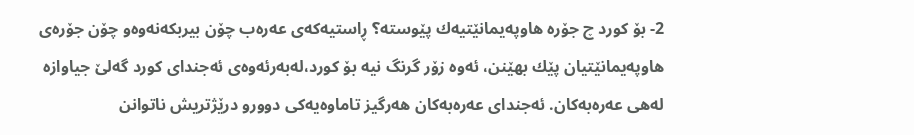2- بۆ کورد چ جۆره‌ هاوپه‌یمانێتیه‌ك پێوسته‌؟ ڕاستیه‌که‌ی عه‌ره‌ب چۆن بیربکه‌نه‌وه‌و چۆن جۆره‌ی هاوپه‌یمانێتیان پێك بهێنن، ئه‌وه‌ زۆر گرنگ نیه‌ بۆ کورد،له‌به‌رئه‌وه‌ی ئه‌جندای کورد گه‌لێ جیاوازه‌ له‌هی عه‌ره‌به‌کان. ئه‌جندای عه‌ره‌به‌کان هه‌رگیز تاماوه‌یه‌کی دوورو درێژتریش ناتوانن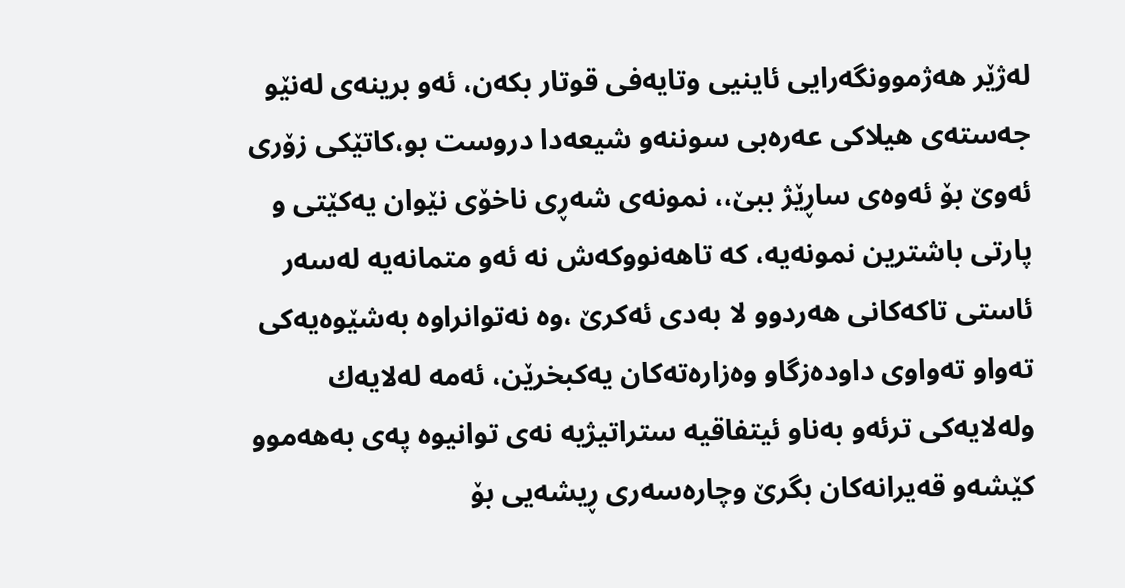له‌ژێر هه‌ژموونگه‌رایی ئاینیی وتایه‌فی قوتار بکه‌ن، ئه‌و برینه‌ی له‌نێو جه‌سته‌ی هیلاکی عه‌ره‌بی سوننه‌و شیعه‌دا دروست بو،کاتێکی زۆری ئه‌وێ بۆ ئه‌وه‌ی ساڕێژ ببێ،، نمونه‌ی شه‌ڕی ناخۆی نێوان یه‌کێتی و پارتی باشترین نمونه‌یه‌، که‌ تاهه‌نووکه‌ش نه‌ ئه‌و متمانه‌یه‌ له‌سه‌ر ئاستی تاکه‌کانی هه‌ردوو لا به‌دی ئه‌کرێ ،وه‌ نه‌توانراوه‌ به‌شێوه‌یه‌کی ته‌واو ته‌واوی داوده‌زگاو وه‌زاره‌ته‌کان یه‌كبخرێن، ئه‌مه‌ له‌لایه‌ك وله‌لایه‌کی ترئه‌و به‌ناو ئیتفاقیه‌ ستراتیژیه‌ نه‌ی توانیوه‌ په‌ی به‌هه‌موو کێشه‌و قه‌یرانه‌کان بگرێ وچاره‌سه‌ری ڕیشه‌یی بۆ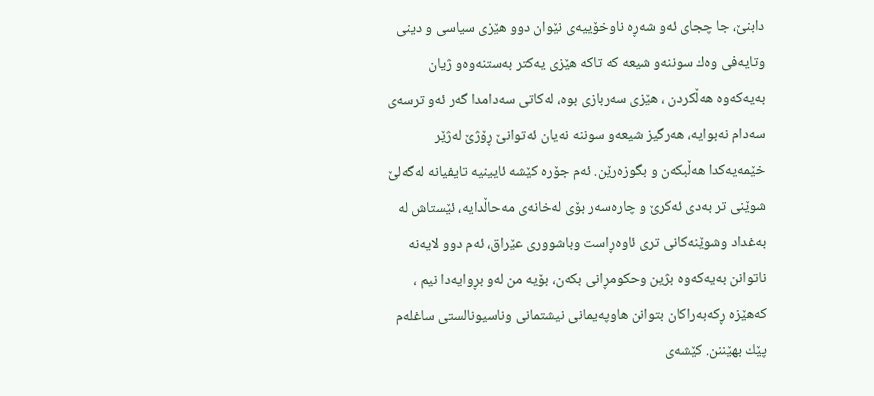دابنێ، جا چجای ئه‌و شه‌ڕه‌ ناوخۆییه‌ی نێوان دوو هێزی سیاسی و دینی وتایه‌فی وه‌ك سوننه‌و شیعه‌ که‌ تاکه‌ هێزی یه‌کتر به‌ستنه‌وه‌و ژیان به‌یه‌که‌وه‌ هه‌ڵکردن ، هێزی سه‌ربازی بوه‌، له‌کاتی سه‌دامدا گه‌ر ئه‌و ترسه‌ی سه‌دام نه‌بوایه‌، هه‌رگیز شیعه‌و سوننه‌ نه‌یان ئه‌توانێ ڕۆژێ له‌ژێر خێمه‌یه‌کدا هه‌ڵبکه‌ن و بگوزه‌رێن. ئه‌م جۆره‌ کێشه‌ ئایینیه‌ تایفیانه‌ له‌گه‌لێ شوێنی ‌تر به‌دی ئه‌کرێ و چاره‌سه‌ر بۆی له‌خانه‌ی مه‌حاڵدایه‌، ئێستاش له‌ به‌غداد وشوێنه‌کانی تری ئاوه‌ڕاست وباشووری عێراق، ئه‌م دوو لایه‌نه‌ ناتوانن به‌یه‌که‌وه‌ بژین وحکومڕانی بکه‌ن، بۆیه‌ من له‌و بڕوایه‌دا نیم ، که‌هێزه‌ ڕکه‌به‌راکان بتوانن هاوپه‌یمانی نیشتمانی وناسیونالستی ساغله‌م پێك بهێننن. کێشه‌ی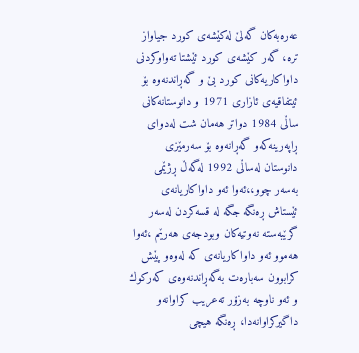عه‌ره‌به‌کان گه‌لێ له‌کێشه‌ی کورد جیاواز تره‌، گه‌ر کێشه‌ی کورد ئێشتا ته‌واوکردنی داواکاریه‌کانی کورد بێ و گه‌ڕاندنه‌وه‌ بۆ ئیتفاقیه‌ی ئازاری 1971 و دانوستانه‌کانی ساڵی 1984 دواتر هه‌مان شت له‌دوای ڕاپه‌رینه‌که‌و گه‌ڕانه‌وه‌ بۆ سه‌رمێزی دانوستان له‌ساڵی 1992 له‌گه‌ڵ ڕژێمی به‌سه‌ر چوو،،ئه‌وا ئه‌و داواکاریانه‌ی ئێستاش ڕه‌نگه‌ جگه‌ له‌ قسه‌کردن له‌سه‌ر گرێبه‌سته‌ نه‌وتیه‌کان وبودجه‌ی هه‌رێم ،ئه‌وا هه‌موو ئه‌و داواکاریانه‌ی که‌ له‌وه‌و پێش کرابوون سه‌باره‌ت به‌گه‌ڕاندنه‌وه‌ی که‌رکوك و ئه‌و ناوچه‌ به‌زۆر ته‌‌عریب کراوانه‌و داگیرکراوانه‌دا، ڕه‌نگه‌ هیچی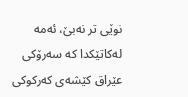نوێی تر نه‌بێ، ئه‌مه‌ له‌کاتێکدا که‌ سه‌رۆکی عێراق کێشه‌ی که‌رکوکی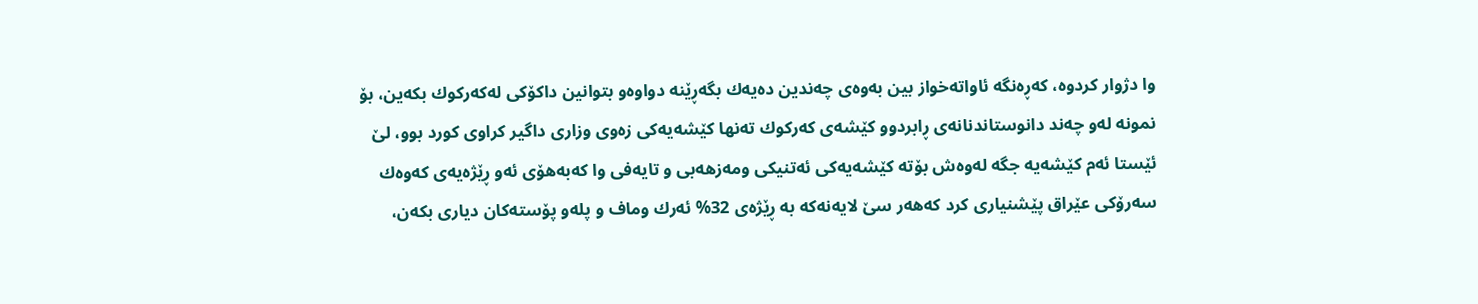وا دژوار کردوه‌، که‌ڕه‌نگه‌ ئاواته‌خواز بین به‌وه‌ی چه‌ندین ده‌یه‌ك بگه‌ڕێنه‌ دواوه‌و بتوانین داکۆکی له‌که‌رکوك بکه‌ین، بۆ نمونه‌ له‌و چه‌ند دانوستاندنانه‌ی ڕابردوو کێشه‌ی که‌رکوك ته‌نها کێشه‌یه‌کی زه‌وی وزاری داگیر کراوی کورد بوو، لێ ئێستا ئه‌م کێشه‌یه‌ جگه‌ له‌وه‌ش بۆته‌ کێشه‌یه‌کی ئه‌تنیکی ومه‌زهه‌بی و تایه‌فی وا که‌به‌هۆی ئه‌و ڕێژه‌یه‌ی که‌وه‌ك سه‌رۆکی عێراق پێشنیاری کرد که‌هه‌ر سێ لایه‌نه‌که‌ به‌ ڕێژه‌ی 32% ئه‌رك وماف و پله‌و پۆسته‌کان دیاری بکه‌ن،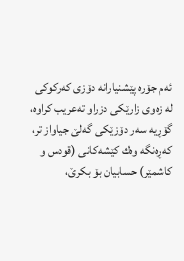ئه‌م جۆره‌ پێشنیارانه‌ دۆزی که‌رکوکی له‌ زه‌وی زارێکی دزراو ته‌عریب کراوه‌، گۆڕیه‌ سه‌ر دۆزێکی گه‌لێ جیاواز تر، که‌ڕه‌نگه‌ وه‌ك کێشه‌کانی (قودس و کاشمێر) حسابیان بۆ بکرێ،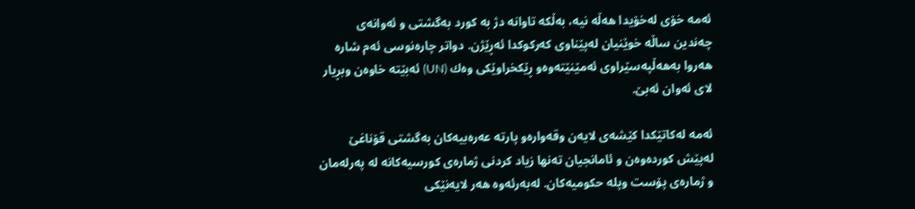ئه‌مه‌ خۆی له‌خۆیدا هه‌ڵه‌ نیه‌، به‌ڵکه‌ تاوانه‌ دژ به‌ کورد به‌گشتی و ئه‌وانه‌ی چه‌ندین ساڵه‌ خوێنیان له‌پێناوی که‌رکوکدا ئه‌ڕێژن. دواتر چاره‌نوسی ئه‌م شاره‌ هه‌روا به‌هه‌ڵپه‌سێراوی ئه‌مێنێته‌وه‌و ڕێکخراوێکی وه‌ك (UN) ئه‌بێته‌ خاوه‌ن وبڕیار لای ئه‌وان ئه‌بێ.

ئه‌مه‌ له‌کاتێکدا کێشه‌ی لایه‌ن وقه‌واره‌و پارته‌ عه‌ره‌بیه‌کان به‌گشتی قۆناغێ له‌پێش کورده‌وه‌ن و ئامانجیان ته‌نها زیاد کردنی ژماره‌ی کورسیه‌کانه‌ له‌ په‌رله‌مان و ژماره‌ی پۆست وپله‌ حکومیه‌کان. له‌به‌رئه‌وه‌ هه‌ر لایه‌نێکی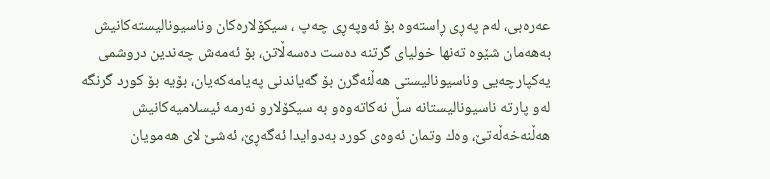عه‌ره‌بی، له‌م په‌ڕی ڕاسته‌وه‌ بۆ ئه‌وپه‌ڕی چه‌پ ، سیکۆلاره‌کان وناسیونالیسته‌کانیش به‌هه‌مان شێوه‌ ته‌نها خولیای گرتنه‌ ده‌ست ده‌سه‌ڵاتن، بۆ ئه‌مه‌ش چه‌ندین دروشمی یه‌کپارچه‌یی وناسیونالیستی هه‌ڵئه‌گرن بۆ گه‌یاندنی په‌یامه‌که‌یان، بۆیه‌ بۆ کورد گرنگه‌ له‌و پارته‌ ناسیونالیستانه‌ سڵ نه‌کاته‌وه‌و به‌ سیکۆلارو نه‌رمه‌ ئیسلامیه‌کانیش هه‌ڵنه‌خه‌ڵه‌تێ، وه‌ك وتمان ئه‌وه‌ی کورد به‌دوایدا ئه‌گه‌ڕێ، ئه‌شێ لای هه‌مویان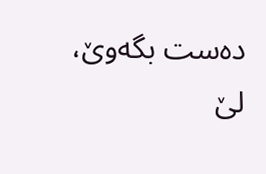ده‌ست بگه‌وێ، لێ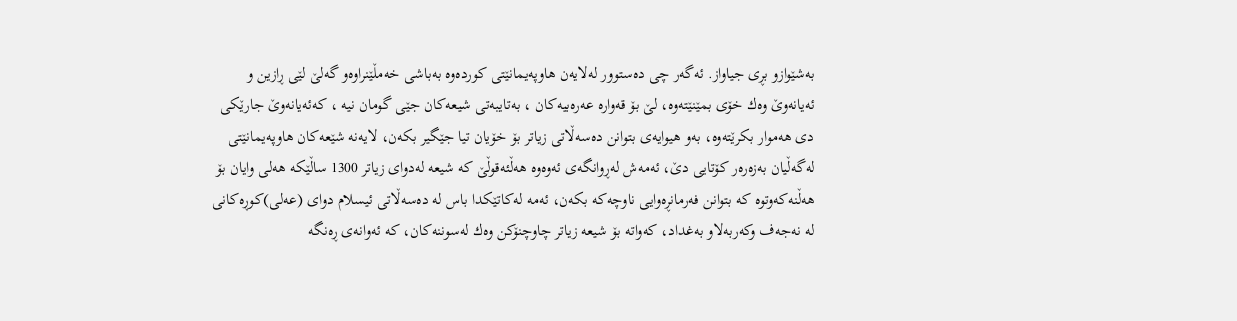به‌شێوازو بڕی جیاواز. ئه‌گه‌ر چی ده‌ستوور له‌لایه‌ن هاوپه‌یمانێتی کورده‌وه‌ به‌باشی خه‌مڵێنراوه‌و گه‌لێ لێی ڕازین و ئه‌یانه‌وێ وه‌ك خۆی بمێنێته‌وه‌، لێ بۆ قه‌واره‌ عه‌ره‌بیه‌کان ، به‌تایبه‌تی شیعه‌کان جێی گومان نیه‌ ، که‌ئه‌یانه‌وێ جارێکی دی هه‌موار بکرێته‌وه‌، به‌و هیوایه‌ی بتوانن ده‌سه‌ڵاتی زیاتر بۆ خۆیان تیا جێگیر بکه‌ن، لایه‌نه‌ شێعه‌کان هاوپه‌یمانێتی له‌گه‌ڵیان به‌زه‌ره‌ر کۆتایی دێ، ئه‌مه‌ش له‌ڕوانگه‌ی ئه‌وه‌وه‌ هه‌ڵئه‌قوڵێ که‌ شیعه‌ له‌دوای زیاتر 1300 ساڵێکه‌ هه‌لی وایان بۆ هه‌ڵنه‌که‌وتوه‌ که‌ بتوانن فه‌رمانڕه‌وایی ناوچه‌که‌ بکه‌ن، ئه‌مه‌ له‌کاتێکدا باس له‌ ده‌سه‌ڵاتی ئیسلام دوای (عه‌لی)کوڕه‌کانی له‌ نه‌جه‌ف وکه‌ربه‌لاو به‌غداد، که‌واته‌ بۆ شیعه‌ زیاتر چاوچنۆکن وه‌ك له‌سوننه‌کان، که‌ ئه‌وانه‌ی ڕه‌نگه‌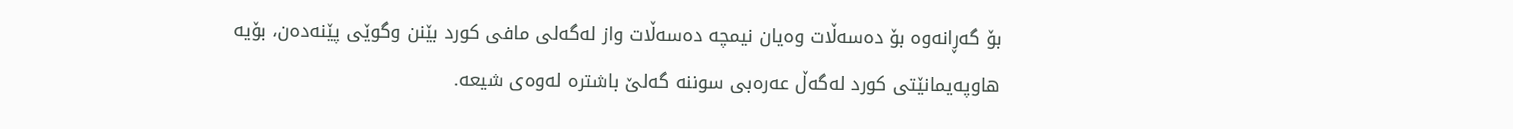بۆ گه‌ڕانه‌وه‌ بۆ ده‌سه‌ڵات وه‌یان نیمچه‌ ده‌سه‌ڵات واز له‌گه‌لی مافی کورد بێنن وگوێی پێنه‌ده‌ن، بۆیه‌ هاوپه‌یمانێتی کورد له‌گه‌ڵ عه‌ره‌بی سوننه‌ گه‌لێ باشتره‌ له‌وه‌ی شیعه‌.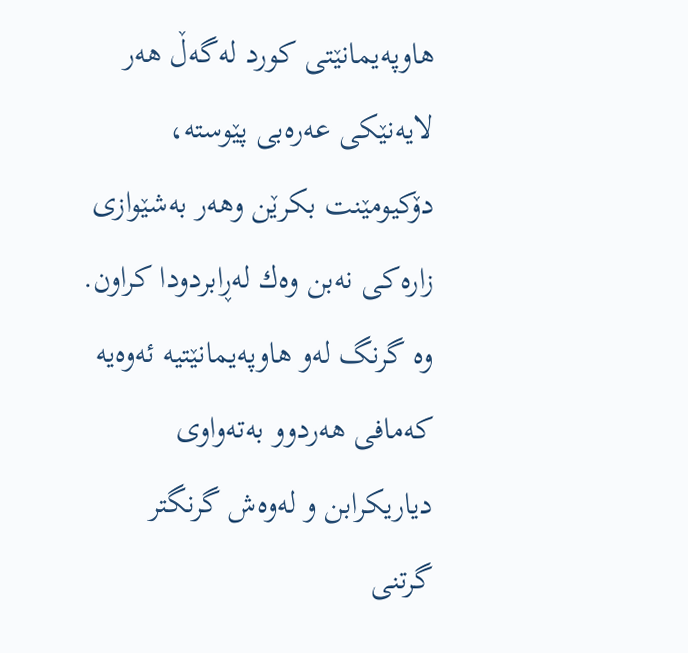هاوپه‌یمانێتی کورد له‌گه‌ڵ هه‌ر لایه‌نێکی عه‌ره‌بی پێوسته‌، دۆکیومێنت بکرێن وهه‌ر به‌شێوازی زاره‌کی نه‌بن وه‌ك له‌ڕابردودا کراون. وه‌ گرنگ له‌و هاوپه‌یمانێتیه‌ ئه‌وه‌یه‌ که‌مافی هه‌ردوو به‌ته‌واوی دیاریکرابن و له‌وه‌ش گرنگتر گرتنی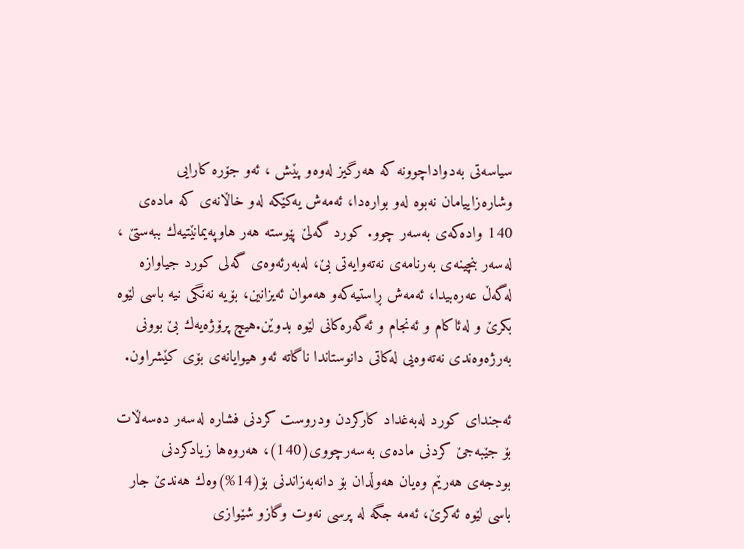سیاسه‌تی به‌دواداچوونه‌ که‌ هه‌رگیز له‌وه‌و پێش ، ئه‌و جۆره‌ کارایی وشاره‌زاییامان نه‌بوه‌ له‌و بواره‌دا، ئه‌مه‌ش یه‌کێکه‌ له‌و خاڵانه‌ی که‌ ماده‌ی 140 واده‌که‌ی به‌سه‌ر چوو. کورد گه‌لێ پێوسته‌ هه‌ر هاوپه‌یمانێتیه‌ك ببه‌ستێ ، له‌سه‌ر بنچینه‌ی به‌رنامه‌ی نه‌ته‌وایه‌تی بێ، له‌به‌رئه‌وه‌ی گه‌لی کورد جیاوازه‌ له‌گه‌ڵ عه‌ره‌بیدا، ئه‌مه‌ش ڕاستیه‌که‌و هه‌موان ئه‌یزانین، بۆیه‌ نه‌نگی نیه‌ باسی لێوه‌ بکرێ و له‌ئاکام و ئه‌نجام و ئه‌گه‌ره‌کانی لێوه‌ بدوێن.هیچ پرۆژه‌یه‌ك بێ بوونی به‌رژه‌وه‌ندی نه‌ته‌وه‌یی له‌کاتی دانوستاندا ناگاته‌ ئه‌و هیوایانه‌ی بۆی کێشراون.

ئه‌جندای کورد له‌به‌غداد کارکردن ودروست کردنی فشاره‌ له‌سه‌ر ده‌سه‌ڵات بۆ جێبه‌جێ کردنی ماده‌ی به‌سه‌رچووی(140)، هه‌روه‌ها زیادکردنی بودجه‌ی هه‌رێم وه‌یان هه‌وڵدان بۆ دانه‌به‌زاندنی بۆ(14%)وه‌ك هه‌ندێ جار باسی لێوه‌ ئه‌کرێ، ئه‌مه‌ جگه‌ له‌ پرسی نه‌وت وگازو شێوازی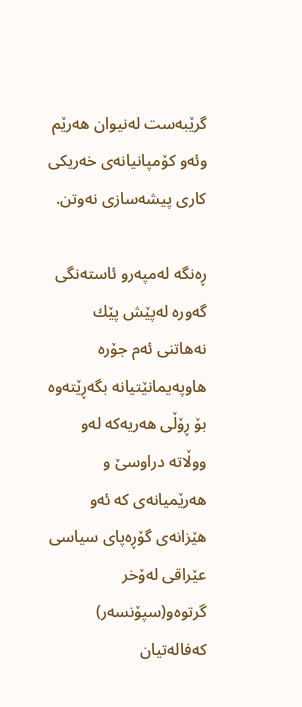گرێبه‌ست له‌نیوان هه‌رێم وئه‌و کۆمپانیانه‌ی خه‌ریکی کاری پیشه‌سازی نه‌وتن.

ڕه‌نگه‌ له‌مپه‌رو ئاسته‌نگی گه‌وره‌ له‌پێش پێك نه‌هاتنی ئه‌م جۆره‌ هاوپه‌یمانێتیانه‌ بگه‌ڕێته‌وه‌ بۆ ڕۆڵی هه‌ریه‌که‌ له‌و ووڵاته‌ دراوسێ و هه‌رێمیانه‌ی که‌ ئه‌و هێزانه‌ی گۆڕه‌پای سیاسی عێراقی له‌ۆخر گرتوه‌و(سپۆنسه‌ر) که‌فاله‌تیان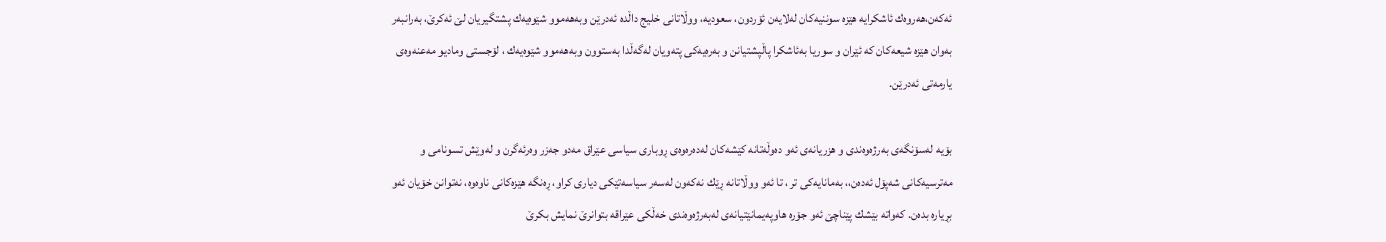ئه‌که‌ن،هه‌روه‌ك ئاشکرایه‌ هێزه‌ سوننیه‌کان له‌لایه‌ن ئۆردون، سعودیه‌، ووڵاتانی خلیج داڵده‌ ئه‌درێن وبه‌هه‌موو شێوه‌یه‌ك پشتگیریان لێ ئه‌کرێ، به‌رانبه‌ر به‌وان هێزه‌ شیعه‌کان که‌ ئێران و سوریا به‌ئاشکرا پاڵپشتیانن و به‌ره‌یه‌کی پته‌ویان له‌گه‌ڵدا به‌ستوون وبه‌هه‌موو شێوه‌یه‌ك ، لۆجستی ومادیو مه‌عنه‌وه‌ی یارمه‌تی ئه‌درێن.

بۆیه‌ له‌سۆنگه‌ی به‌رژه‌وه‌ندی و هزریانه‌ی ئه‌و ده‌وڵه‌تانه‌ کێشه‌کان له‌ده‌ره‌وه‌ی ڕوباری سیاسی عێراق مه‌دو جه‌زر وه‌رئه‌گرن و له‌وێش تسونامی و مه‌ترسیه‌کانی شه‌پۆل ئه‌ده‌ن،، به‌مانایه‌کی تر ، تا ئه‌و ووڵاتانه‌ ڕێك نه‌که‌ون له‌سه‌ر سیاسه‌تێکی دیاری کراو، ڕه‌نگه‌ هێزه‌کانی ناوه‌وه‌، نه‌توانن خۆیان ئه‌و بڕیاره‌ بده‌ن. که‌واته‌ بێشك پێناچێ ئه‌و جۆره‌ هاوپه‌یمانێتیانه‌ی له‌به‌رژه‌وه‌ندی خه‌ڵکی عێراقه‌ بتوانرێ نمایش بکرێ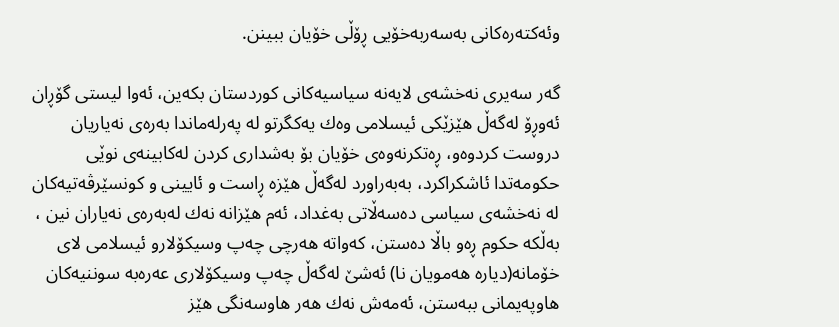وئه‌کته‌ره‌کانی به‌سه‌ربه‌خۆیی ڕۆڵی خۆیان ببینن.

گه‌ر سه‌یری نه‌خشه‌ی لایه‌نه‌ سیاسیه‌کانی کوردستان بکه‌ین، ئه‌وا لیستی گۆڕان ئه‌وڕۆ له‌گه‌ڵ هێزێکی ئیسلامی وه‌ك یه‌کگرتو له‌ په‌رله‌ماندا به‌ره‌ی نه‌یاریان دروست کردوه‌و، ڕه‌تکرنه‌وه‌ی خۆیان بۆ به‌شداری کردن له‌کابینه‌ی نوێی حکومه‌تدا ئاشکراکرد، به‌به‌راورد له‌گه‌ڵ هێزه‌ ڕاست و ئایینی و کونسێرڤه‌تیه‌کان له‌ نه‌خشه‌ی سیاسی ده‌سه‌ڵاتی به‌غداد، ئه‌م هێزانه‌ نه‌ك له‌به‌ره‌ی نه‌یاران نین ، به‌ڵکه‌ حکوم ڕه‌و باڵا ده‌ستن، که‌واته‌ هه‌رچی چه‌پ وسیکۆلارو ئیسلامی لای خۆمانه‌(دیاره‌ هه‌مویان نا) ئه‌شێ له‌گه‌ڵ چه‌پ وسیکۆلاری عه‌ره‌به‌ سوننیه‌کان هاوپه‌یمانی ببه‌ستن، ئه‌مه‌ش نه‌ك هه‌ر هاوسه‌نگی هێز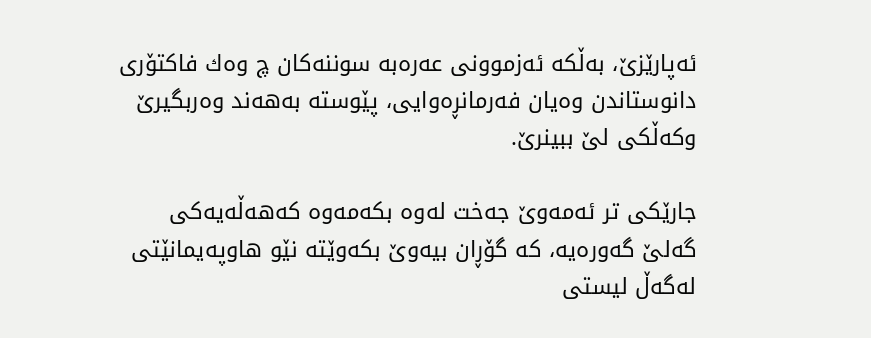ئه‌پارێزێ، به‌ڵکه‌ ئه‌زموونی عه‌ره‌به‌ سوننه‌کان چ وه‌ك فاکتۆری دانوستاندن وه‌یان فه‌رمانڕه‌وایی، پێوسته‌ به‌هه‌ند وه‌ربگیرێ وکه‌ڵکی لێ ببینرێ.

جارێکی تر ئه‌مه‌وێ جه‌خت له‌وه‌ بکه‌مه‌وه‌ که‌هه‌ڵه‌یه‌کی گه‌لێ گه‌وره‌یه‌، که‌ گۆڕان بیه‌وێ بکه‌وێته‌ نێو هاوپه‌یمانێتی له‌گه‌ڵ لیستی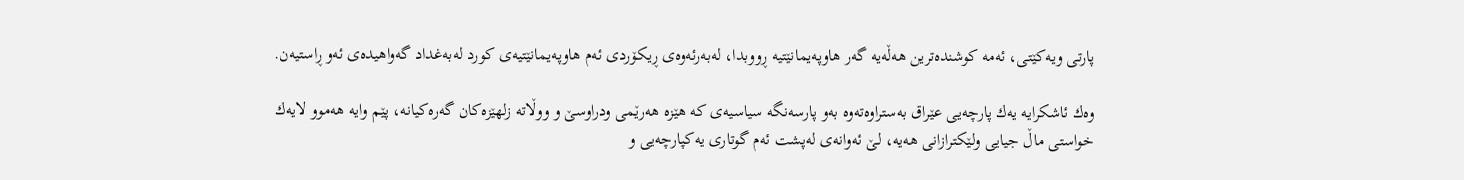پارتی ویه‌کێتی، ئه‌مه‌ کوشنده‌ترین هه‌ڵه‌یه‌ گه‌ر هاوپه‌یمانێتیه‌ ڕووبدا، له‌به‌رئه‌وه‌ی ڕیکۆردی ئه‌م هاوپه‌یمانێتیه‌ی کورد له‌به‌غداد گه‌واهیده‌ی ئه‌و ڕاستیه‌ن.

وه‌ك ئاشکرایه‌ یه‌ك پارچه‌یی عێراق به‌ستراوه‌ته‌وه‌ به‌و پارسه‌نگه‌ سیاسیه‌ی که‌ هێزه‌ هه‌رێمی ودراوسێ و ووڵاته‌ زلهێزه‌کان گه‌ره‌کیانه‌، پێم وایه‌ هه‌موو لایه‌ك خواستی ماڵ جیایی ولێکترازانی هه‌یه‌، لێ ئه‌وانه‌ی له‌پشت ئه‌م گوتاری یه‌کپارچه‌یی و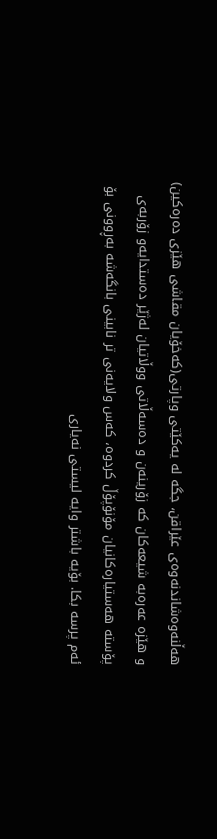هه‌ڵنه‌وه‌شاندنه‌وه‌ی عێراقن، جگه‌ له‌‌ یه‌کێتی وپارتی(که‌خۆیان مقاشی هێزی ده‌ره‌کین) و هێزه‌ عه‌ره‌به‌ شیعه‌کان که‌ زۆرینه‌ن و ده‌سه‌ڵاتی ووڵاتیان له‌ژێر ده‌ستدایه‌و زۆربه‌ی پۆسته‌ هه‌ستیاره‌کانیان مۆنۆپۆڵ کردوه‌، که‌س ولایه‌نی تر نابینی بانگه‌شه‌ به‌ڕوونی بۆ ئه‌م پرسه‌ بکا. بۆیه‌ باشتر وایه‌ لیستی نه‌یاری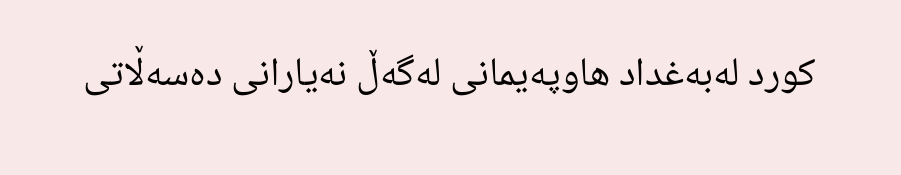کورد له‌به‌غداد هاوپه‌یمانی له‌گه‌ڵ نه‌یارانی ده‌سه‌ڵاتی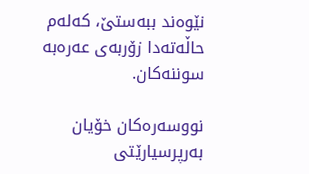نێوه‌ند ببه‌ستێ، که‌له‌م حاڵه‌ته‌دا زۆربه‌ی عه‌ره‌به‌ سوننه‌کان.

نووسەرەکان خۆیان بەرپرسیارێتی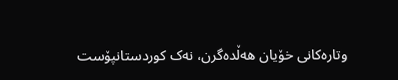وتارەکانی خۆیان هەڵدەگرن، نەک کوردستانپۆست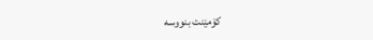کۆمێنت بنووسە